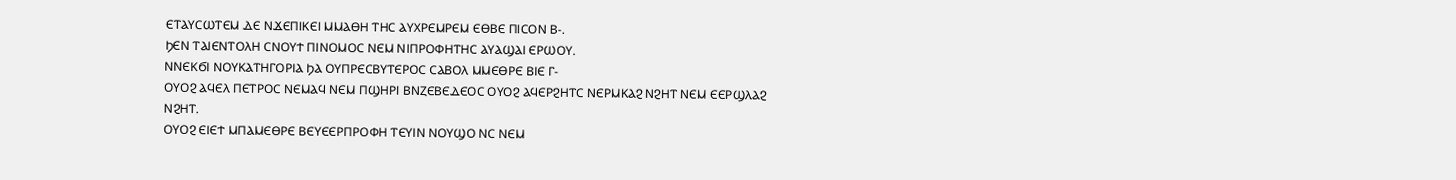ⲈⲦⲀⲨⲤⲰⲦⲈⲘ ⲆⲈ ⲚϪⲈⲠⲒⲔⲈⲒ ⲘⲘⲀⲐⲎ ⲦⲎⲤ ⲀⲨⲬⲢⲈⲘⲢⲈⲘ ⲈⲐⲂⲈ ⲠⲒⲤⲞⲚ Ⲃ-.
ϦⲈⲚ ⲦⲀⲒⲈⲚⲦⲞⲖⲎ ⲤⲚⲞⲨϮ ⲠⲒⲚⲞⲘⲞⲤ ⲚⲈⲘ ⲚⲒⲠⲢⲞⲪⲎⲦⲎⲤ ⲀⲨⲀϢⲀⲒ ⲈⲢⲰⲞⲨ.
ⲚⲚⲈⲔϬⲒ ⲚⲞⲨⲔⲀⲦⲎⲄⲞⲢⲒⲀ ϦⲀ ⲞⲨⲠⲢⲈⲤⲂⲨⲦⲈⲢⲞⲤ ⲤⲀⲂⲞⲖ ⲘⲘⲈⲐⲢⲈ ⲂⲒⲈ Ⲅ-
ⲞⲨⲞϨ ⲀϤⲈⲖ ⲠⲈⲦⲢⲞⲤ ⲚⲈⲘⲀϤ ⲚⲈⲘ ⲠϢⲎⲢⲒ ⲂⲚⲌⲈⲂⲈⲆⲈⲞⲤ ⲞⲨⲞϨ ⲀϤⲈⲢϨⲎⲦⲤ ⲚⲈⲢⲘⲔⲀϨ ⲚϨⲎⲦ ⲚⲈⲘ ⲈⲈⲢϢⲖⲀϨ ⲚϨⲎⲦ.
ⲞⲨⲞϨ ⲈⲒⲈϮ ⲘⲠⲀⲘⲈⲐⲢⲈ ⲂⲈⲨⲈⲈⲢⲠⲢⲞⲪⲎ ⲦⲈⲨⲒⲚ ⲚⲞⲨϢⲞ ⲚⲤ ⲚⲈⲘ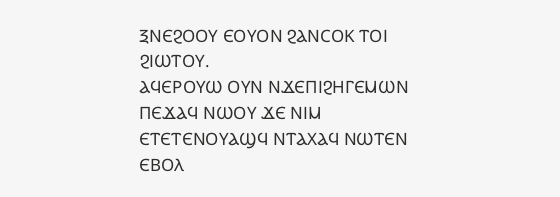ⲜⲚⲈϨⲞⲞⲨ ⲈⲞⲨⲞⲚ ϨⲀⲚⲤⲞⲔ ⲦⲞⲒ ϨⲒⲰⲦⲞⲨ.
ⲀϤⲈⲢⲞⲨⲰ ⲞⲨⲚ ⲚϪⲈⲠⲒϨⲎⲄⲈⲘⲰⲚ ⲠⲈϪⲀϤ ⲚⲰⲞⲨ ϪⲈ ⲚⲒⲘ ⲈⲦⲈⲦⲈⲚⲞⲨⲀϢϤ ⲚⲦⲀⲬⲀϤ ⲚⲰⲦⲈⲚ ⲈⲂⲞⲖ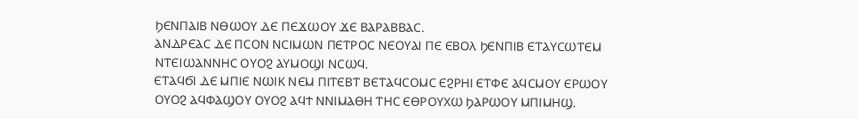ϦⲈⲚⲠⲀⲒⲂ ⲚⲐⲰⲞⲨ ⲆⲈ ⲠⲈϪⲰⲞⲨ ϪⲈ ⲂⲀⲢⲀⲂⲂⲀⲤ.
ⲀⲚⲆⲢⲈⲀⲤ ⲆⲈ ⲠⲤⲞⲚ ⲚⲤⲒⲘⲰⲚ ⲠⲈⲦⲢⲞⲤ ⲚⲈⲞⲨⲀⲒ ⲠⲈ ⲈⲂⲞⲖ ϦⲈⲚⲠⲒⲂ ⲈⲦⲀⲨⲤⲰⲦⲈⲘ ⲚⲦⲈⲒⲰⲀⲚⲚⲎⲤ ⲞⲨⲞϨ ⲀⲨⲘⲞϢⲒ ⲚⲤⲰϤ.
ⲈⲦⲀϤϬⲒ ⲆⲈ ⲘⲠⲒⲈ ⲚⲰⲒⲔ ⲚⲈⲘ ⲠⲒⲦⲈⲂⲦ ⲂⲈⲦⲀϤⲤⲞⲘⲤ ⲈϨⲢⲎⲒ ⲈⲦⲪⲈ ⲀϤⲤⲘⲞⲨ ⲈⲢⲰⲞⲨ ⲞⲨⲞϨ ⲀϤⲪⲀϢⲞⲨ ⲞⲨⲞϨ ⲀϤϮ ⲚⲚⲒⲘⲀⲐⲎ ⲦⲎⲤ ⲈⲐⲢⲞⲨⲬⲰ ϦⲀⲢⲰⲞⲨ ⲘⲠⲒⲘⲎϢ.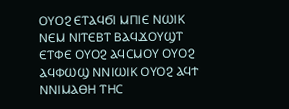ⲞⲨⲞϨ ⲈⲦⲀϤϬⲒ ⲘⲠⲒⲈ ⲚⲰⲒⲔ ⲚⲈⲘ ⲚⲒⲦⲈⲂⲦ ⲂⲀϤϪⲞⲨϢⲦ ⲈⲦⲪⲈ ⲞⲨⲞϨ ⲀϤⲤⲘⲞⲨ ⲞⲨⲞϨ ⲀϤⲪⲰϢ ⲚⲚⲒⲰⲒⲔ ⲞⲨⲞϨ ⲀϤϮ ⲚⲚⲒⲘⲀⲐⲎ ⲦⲎⲤ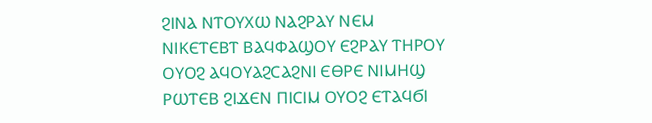ϨⲒⲚⲀ ⲚⲦⲞⲨⲬⲰ ⲚⲀϨⲢⲀⲨ ⲚⲈⲘ ⲚⲒⲔⲈⲦⲈⲂⲦ ⲂⲀϤⲪⲀϢⲞⲨ ⲈϨⲢⲀⲨ ⲦⲎⲢⲞⲨ
ⲞⲨⲞϨ ⲀϤⲞⲨⲀϨⲤⲀϨⲚⲒ ⲈⲐⲢⲈ ⲚⲒⲘⲎϢ ⲢⲰⲦⲈⲂ ϨⲒϪⲈⲚ ⲠⲒⲤⲒⲘ ⲞⲨⲞϨ ⲈⲦⲀϤϬⲒ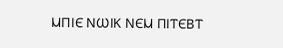ⲘⲠⲒⲈ ⲚⲰⲒⲔ ⲚⲈⲘ ⲠⲒⲦⲈⲂⲦ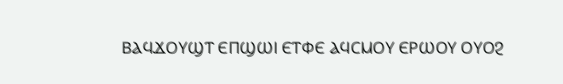ⲂⲀϤϪⲞⲨϢⲦ ⲈⲠϢⲰⲒ ⲈⲦⲪⲈ ⲀϤⲤⲘⲞⲨ ⲈⲢⲰⲞⲨ ⲞⲨⲞϨ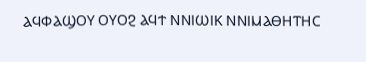ⲀϤⲪⲀϢⲞⲨ ⲞⲨⲞϨ ⲀϤϮ ⲚⲚⲒⲰⲒⲔ ⲚⲚⲒⲘⲀⲐⲎⲦⲎⲤ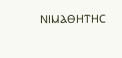ⲚⲒⲘⲀⲐⲎⲦⲎⲤ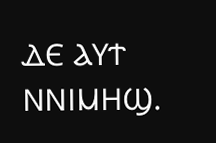ⲆⲈ ⲀⲨϮ ⲚⲚⲒⲘⲎϢ.